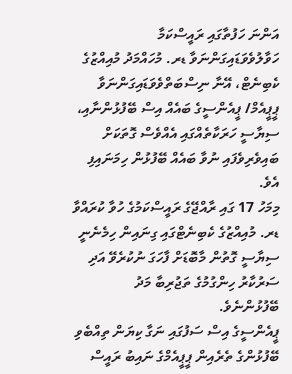އަންނަ ހަފުތާގައި ރައީސްކަމާ ހަވާލުވެވަޑައިގަންނަވާ ޑރ. މުހައްމަދު މުއިއްޒުގެ ކެބިނެޓް، އޭނާ ނިސްބަތްވެވަޑައިގަންނަވާ ޕީޕީއެމް/ ޕީއެންސީގެ ބައެއް އިސް ބޭފުޅުންނާއި، ސިޔާސީ ހަރަކާތެއްގައި އެއްވެސް ގޮތަކަށް ބައިވެރިވެފައި ނުވާ ބައެއް ބޭފުޅުން ހިމަނައިފި އެވެ.
މިމަހު 17 ގައި ރާއްޖޭގެ ރައީސްކަމުގެ ހުވާ ކުރައްވާ ޑރ. މުއިއްޒުގެ ކެބިނެޓްގައި ގިނައިން ހިމެނެނީ ސިޔާސީ ގޮތުން މާބޮޑަށް ފާހަގަ ނުކުރެވޭ އަދި ސަރުކާރު ހިންގުމުގެ ތަޖުރިބާ މަދު ބޭފުޅުންނެވެ.
ޕީއެންސީގެ އިސް ސަފުގައި ނަގާ ކިޔަން ތިއްބެވި ބޭފުޅުންގެ ތެރެއިން ޕީޕީއެމްގެ ނައިބު ރައީސް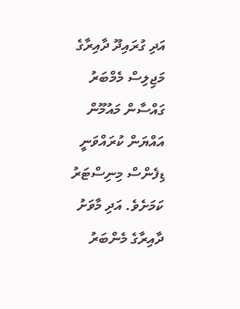އަދި ގުރައިދޫ ދާއިރާގެ މަޖިލިސް މެމްބަރު ގައްސާން މައުމޫން އައްޔަން ކުރައްވަނީ ޑިފެންސް މިނިސްޓަރު ކަމަށެވެ. އަދި މާވަށު ދާއިރާގެ މެންބަރު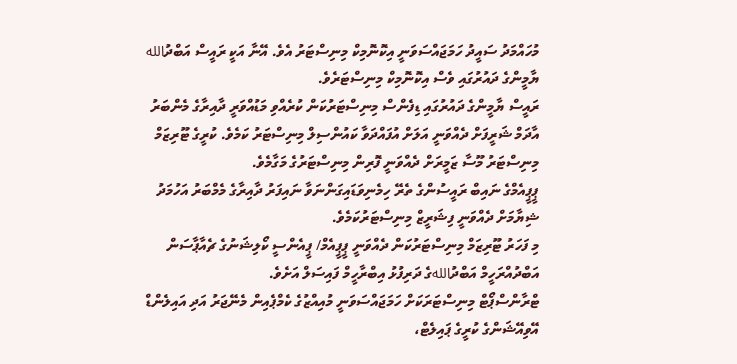މުހައްމަދު ސައީދު ހަމަޖައްސަވަނީ އިކޮނޮމިކް މިނިސްޓަރު އެވެ. އޭނާ އަކީ ރައީސް އަބްދުالله ޔާމީންގެ ދައުރުގައި ވެސް އިކޮނޮމިކް މިނިސްޓަރެވެ.
ރައީސް ޔާމީންގެ ދައުރުގައި ޑިފެންސް މިނިސްޓަރުކަން ކުރެއްވި މަޑުއްވަރީ ދާއިރާގެ މެންބަރު އާދަމް ޝަރީފަށް ދެއްވަނީ އަލަށް އުފައްދަވާ ކައުންސިލް މިނިސްޓަރު ކަމެވެ. ކުރީގެ ޓޫރިޒަމް މިނިސްޓަރު މޫސާ ޒަމީރަށް ދެއްވަނީ ފޮރިން މިނިސްޓަރުގެ މަގާމެވެ.
ޕީޕީއެމްގެ ނައިބް ރައީސުންގެ ތެރޭ ހިމެނިވަޑައިގަންނަވާ ނައިފަރު ދާއިރާގެ މެމްބަރު އަހުމަދު ޝިޔާމަށް ދެއްވަނީ ފިޝަރީޒް މިނިސްޓަރުކަމެވެ.
މި ފަހަރު ޓޫރިޒަމް މިނިސްޓަރުކަން ދެއްވަނީ ޕީޕީއެމް/ ޕީއެންސީ ކޯލިޝަނުގެ ޗެއާޕާސަން އަބްދުއްރަހީމް އަބްދުاللهގެ ދަރިފުޅު އިބްރާހީމް ފައިސަލް އަށެވެ.
ޓްރާންސްޕޯޓް މިނިސްޓަރަކަށް ހަމަޖައްސަވަނީ މުއިއްޒުގެ ކެމްޕެއިން މެނޭޖަރު އަދި އައިލެންޑް އޭވިއޭޝަންގެ ކުރީގެ ޕައިލެޓް،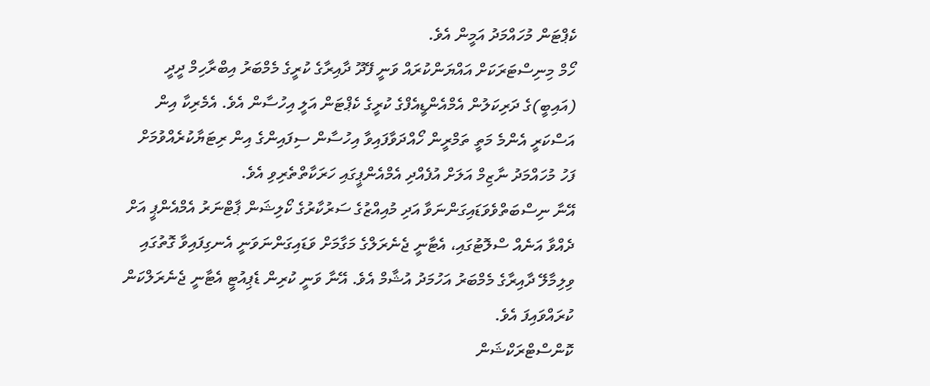ކެޕްޓަން މުހައްމަދު އަމީން އެވެ.
ހޯމް މިނިސްޓަރަކަށް އައްޔަންކުރައް ވަނީ ފޭދޫ ދާއިރާގެ ކުރީގެ މެމްބަރު އިބްރާހިމް ދީދީ (އައިބީ)ގެ ދަރިކަލުން އެމްއެންޑީއެފްގެ ކުރީގެ ކެޕްޓަން އަލީ އިހުސާން އެވެ. އެމެރިކާ އިން އަސްކަރީ އެންމެ މަތީ ތަމްރީން ހޯއްދަވާފައިވާ އިހުސާން ސިފައިންގެ އިން ރިޓަޔާކުރެއްވުމަށް ފަހު މުހައްމަދު ނާޒިމް އަލަށް އުފެއްދި އެމްއެންޕީގައި ހަރަކާތްތެރިވި އެވެ.
އޭނާ ނިސްބަތްވެވަޑައިގަންނަވާ އަދި މުއިއްޒުގެ ސަރުކާރުގެ ކޯލިޝަން ޕާޓްނަރު އެމްއެންޕީ އަށް ދެއްވާ އަނެއް ސްލޮޓުގައި، އެޓާނީ ޖެނެރަލްގެ މަގާމަށް ވަޑައިގަންނަވަނީ އެނގިފައިވާ ގޮތުގައި ވިލިމާލޭ ދާއިރާގެ މެމްބަރު އަހުމަދު އުޝާމް އެވެ. އޭނާ ވަނީ ކުރިން ޑެޕިއުޓީ އެޓާނީ ޖެނެރަލްކަން ކުރައްވައިފަ އެވެ.
ކޮންސްޓްރަކްޝަން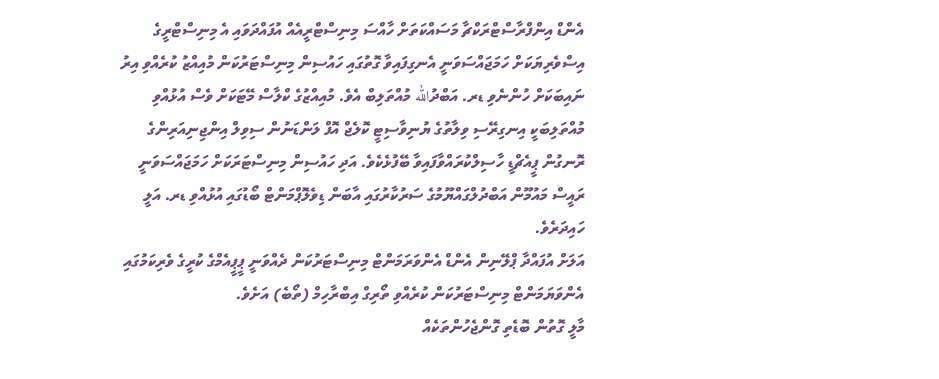އެންޑް އިންފްރާސްޓްރަކްޗާ މަސައްކަތަށް ހާއްސަ މިނިސްޓްރީއެއް އުފައްދަވައި އެ މިނިސްޓްރީގެ އިސްވެރިޔަކަށް ހަމަޖައްސަވަނީ އެނގިފައިވާ ގޮތުގައި ހައުސިން މިނިސްޓަރުކަން މުއިއްޒު ކުރެއްވި އިރު ނައިބަކަށް ހުންނެވި ޑރ. އަބްދުالله މުއްތަލިބް އެވެ. މުއިއްޒުގެ ކްލާސް މޭޓަކަށް ވެސް އުޅުއްވި މުއްތަލިބަކީ އިނގިރޭސި ވިލާތުގެ ޔުނިވާސިޓީ ކޮލެޖް އޮފް ލަންޑަނުން ސިވިލް އިންޖިނިއަރިންގެ ރޮނގުން ޕީއެޗްޑީ ހާސިލްކުރައްވާފައިވާ ބޭފުޅެކެވެ. އަދި ހައުސިން މިނިސްޓަރަކަށް ހަމަޖައްސަވަނީ ރައީސް މައުމޫން އަބްދުލްގައްޔޫމުގެ ސަރުކާރުގައި އާބަން ޑިވެލޮޕްމަންޓް ބޯޑުގައި އުޅުއްވި ޑރ. އަލީ ހައިދަރެވެ.
އަލަށް އުފައްދާ ޕްލޭނިން އެންޑް އެންވަރަމަންޓް މިނިސްޓަރުކަން ދެއްވަނީ ޕީޕީއެމްގެ ކުރީގެ ވެރިކަމުގައި އެންވަޔަމަންޓް މިނިސްޓަރުކަން ކުރެއްވި ތޯރިގް އިބްރާހިމް (ތޯބެ) އަށެވެ.
މާލީ ގޮތުން ބޮޑެތި ގޮންޖެހުންތަކެއް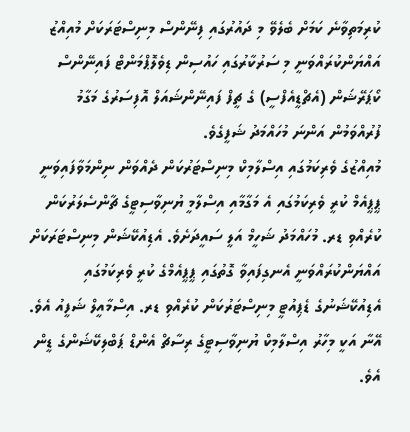ކުރިމަތިވާނެ ކަމަށް ބެލެވޭ މި ދައުރުގައި ފިނޭންސް މިނިސްޓަރަކަށް މުއިއްޒު އައްޔަންކުރައްވަނީ މި ސަރުކާރުގައި ހައުސިން ޑިވެލޮޕްމަންޓް ފައިނޭންސް ކޯޕަރޭޝަން (އެޗްޑީއެފްސީ) ގެ ޗީފް ފައިނޭންޝައަލް އޮފިސަރުގެ މަގާމު ފުރުއްވަމުން އަންނަ މުހައްމަދު ޝަފީގެވެ.
މުއިއްޒުގެ ވެރިކަމުގައި އިސްލާމިކް މިނިސްޓަރުކަން ދެއްވަން ނިންމަވާފައިވަނީ ޕީޕީއެމް ކުރީ ވެރިކަމުގައި އެ މަގާމާއި އިސްލާމީ ޔުނިވާސިޓީގެ ޗާންސެލަރުކަން ކުރެއްވި ޑރ. މުހައްމަދު ޝަހީމް އަލީ ސައީދަށެވެ. އެޑިއުކޭޝަން މިނިސްޓަރަކަށް އައްޔަންކުރައްވަނީ އެނގިފައިވާ ގޮތުގައި ޕީޕީއެމްގެ ކުރީ ވެރިކަމުގައި އެޑިއުކޭޝަނުގެ ޑެޕިއުޓީ މިނިސްޓަރުކަން ކުރެއްވި ޑރ. އިސްމާއީލް ޝަފީއު އެވެ. އޭނާ އަކީ މިހާރު އިސްލާމިކް ޔުނިވާސިޓީގެ ރިސާޗް އެންޑް ޕަބްލިކޭޝަންގެ ޑީން އެވެ.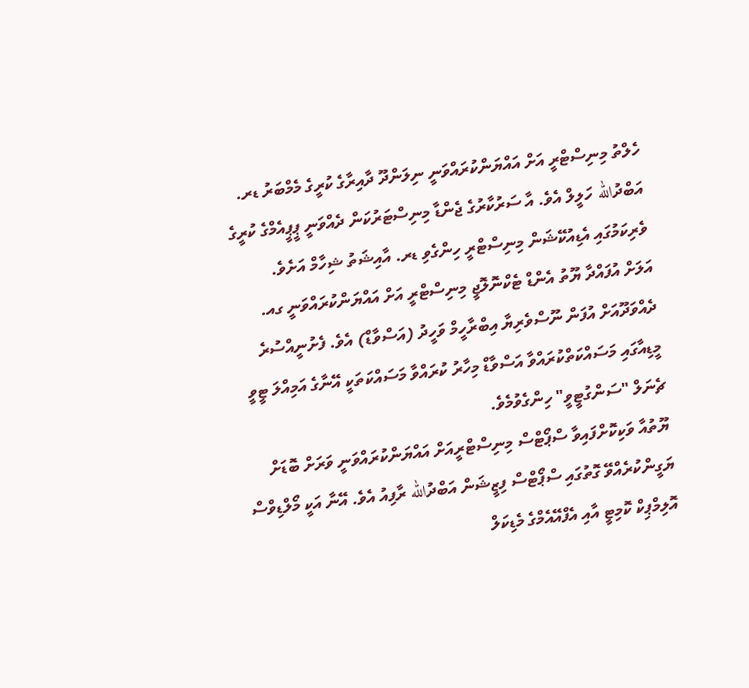ހެލްތު މިނިސްޓްރީ އަށް އައްޔަންކުރައްވަނީ ނިލަންދޫ ދާއިރާގެ ކުރީގެ މެމްބަރު ޑރ. އަބްދުالله ހަލީލް އެވެ. އާ ސަރުކާރުގެ ޖެންޑާ މިނިސްޓަރުކަން ދެއްވަނީ ޕީޕީއެމްގެ ކުރީގެ ވެރިކަމުގައި އެޑިއުކޭޝަން މިނިސްޓްރީ ހިންގެވި ޑރ. އާއިޝަތު ޝިހާމް އަށެވެ.
އަލަށް އުފައްދާ ޔޫތު އެންޑް ޓެކްނޮލޮޖީ މިނިސްޓްރީ އަށް އައްޔަންކުރައްވަނީ ގއ. ދެއްވަދޫއަށް އުފަން ނޫސްވެރިޔާ އިބްރާހީމް ވަހީދު (އަސްވާޑް) އެވެ. ފެށުނީއްސުރެ މީޑިއާގައި މަސައްކަތްކުރައްވާ އަސްވާޑް މިހާރު ކުރައްވާ މަސައްކަތަކީ އޭނާގެ އަމިއްލަ ޓީވީ ޗެނަލް "ސަންގުޓީވީ" ހިންގެވުމެވެ.
ޔޫތުއާ ވަކިކޮށްފައިވާ ސްޕޯޓްސް މިނިސްޓްރީއަށް އައްޔަންކުރައްވަނީ ވަރަށް ބޮޑަށް ޔަގީންކުރެއްވޭ ގޮތުގައި ސްޕޯޓްސް ފިޒީޝަން އަބްދުالله ރާފިއު އެވެ. އޭނާ އަކީ މޯލްޑިވްސް އޮލިމްޕިކް ކޮމިޓީ އާއި އެފްއޭއެމްގެ މެޑިކަލް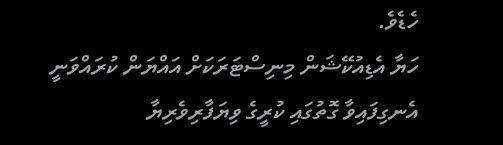ހެޑެވެ.
ހަޔާ އެޑިއުކޭޝަން މިނިސްޓަރަކަށް އައްޔަން ކުރައްވަނީ އެނގިފައިވާ ގޮތުގައި ކުރީގެ ވިޔަފާރިވެރިޔާ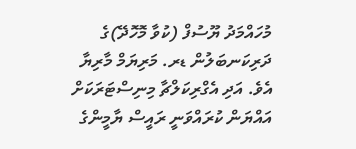މުހައްމަދު ޔޫސުފް (ކުވާ މޮހޮދޭ)ގެ ދަރިކަނބަލުން ޑރ. މަރިޔަމް މާރިޔާ އެވެ. އަދި އެގްރިކަލްޗާ މިނިސްޓަރަކަށް އައްޔަން ކުރައްވަނީ ރައީސް ޔާމީންގެ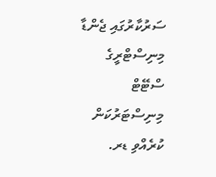ސަރުކާރުގައި ޖެންޑާ މިނިސްޓްރީގެ ސްޓޭޓް މިނިސްޓަރުކަން ކުރެއްވި ޑރ.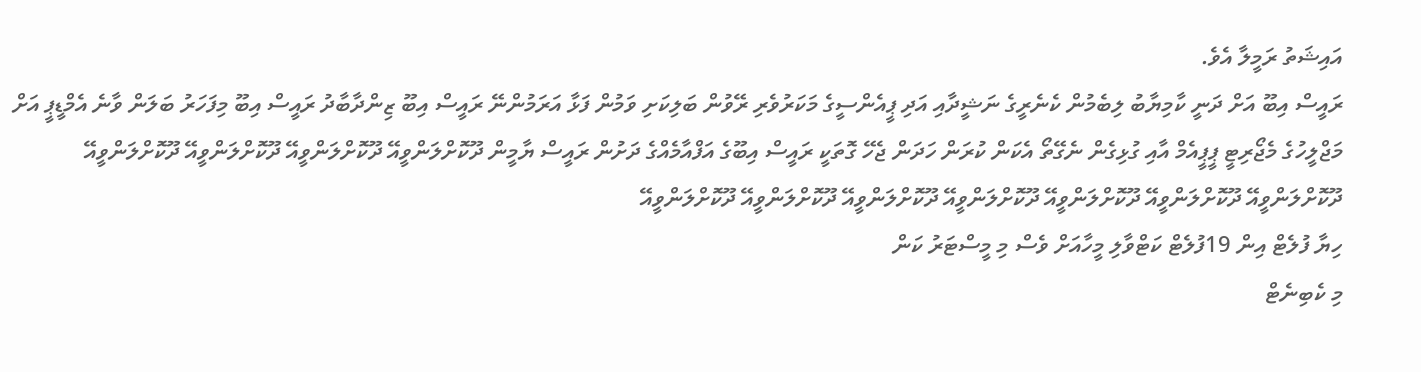އައިޝަތު ރަމީލާ އެވެ.
ރައީސް އިބޫ އަށް ދަނީ ކާމިޔާބު ލިބެމުން ކެނެރީގެ ނަޝީދާއި އަދި ޕީއެންސީގެ މަކަރުވެރި ރޭވުން ބަލިކަށި ވަމުން ފަޅާ އަރަމުންނޭ ރައީސް އިބޫ ޒިންދާބާދު ރައީސް އިބޫ މިފަހަރު ބަލަން ވާނެ އެމްޑީޕީ އަށް މަޖްލީހުގެ މެޖޯރިޓީ ޕީޕީއެމް އާއި ގުޅިގެން ނެގޭތޯ އެކަން ކުރަން ހަދަން ޖެހޭ ގޮތަކީ ރައީސް އިބޫގެ އަފްއާމެއްގެ ދަށުން ރައީސް ޔާމީން ދޫކޮށްލަންވީއޭ ދޫކޮށްލަންވީއޭ ދޫކޮށްލަންވީއޭ ދޫކޮށްލަންވީއޭ ދޫކޮށްލަންވީއޭ ދޫކޮށްލަންވީއޭ ދޫކޮށްލަންވީއޭ ދޫކޮށްލަންވީއޭ ދޫކޮށްލަންވީއޭ ދޫކޮށްލަންވީއޭ ދޫކޮށްލަންވީއޭ
ހިޔާ ފުލެޓް އިން 19ފުލެޓް ކަޓްވާލި މީހާއަށް ވެސް މި މީސްޓަރު ކަން
މި ކެބިނެޓް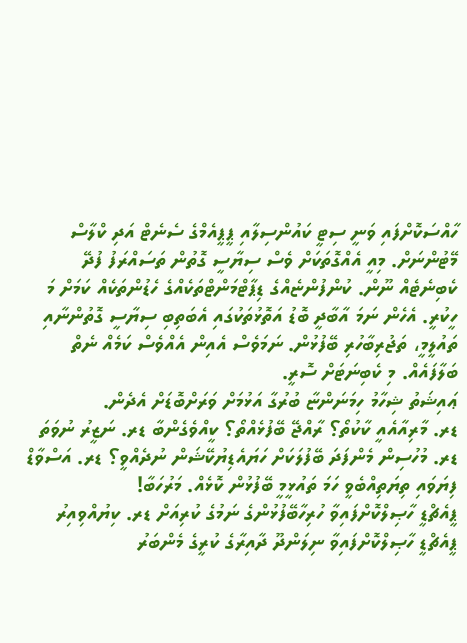ހާއްސަކޮށްފައި ވަނީ ސިޓީ ކައުންސިލާއި ޕީޕީއެމްގެ ސެނެޓް އަދި ކްލާސް މޭޓުންނަށް. މިއީ އެއްގޮތަކަށް ވެސް ސިޔާސީ ގޮތުން ތަސައްރަފު ފުދޭ ކެބިނެޓެއް ނޫން. ކުންފުންޏެއްގެ ޑިޕާޓްމަންޓްތަކެއްގެ ހެޑުންތަކެއް ކަމަށް މަ ހީކުރީ. އެހެން ނަމަ އާބާދީ ބޮޑު އަތޮޅުތަކުގައި އެބަތިބި ސިޔާސީ ގޮތުންނާއި ތައުލީމީ، ތަޖުރިބާހުރި ބޭފުޅުން. ނަމަވެސް އެއިން އެއްވެސް ކަމެއް ނެތް ބަލާފައެއް. މި ކެބިނަޓަށް ސޮރީ.
ޢައިޝަތު ޝިހާމު ހިމަނަންޏާ ބުރުގާ އަޅުމަށް ވަރަށްބޮޑަށް އެދެން.
ޑރ. މާރިއާއެއީ ކާކުތޯ؟ ރާއްޖޭ ބޭފުޅެއްތޯ؟ ކީއްވެގެންބާ ޑރ. ނަޒީރު ނުވަތަ ޑރ. މުހުސިން މެންފަދަ ބޭފުލަކަށް ހަޔައެޑިޔުކޭޝަން ނުދެއްވީ؟ ޑރ. އަސްވާޑް ފިޔަވައި ތިޔަތިއްބެވީ ހަމަ ތައުޅީމީ ބޭފުޅުން ކޮޅެއް. މަރުހަބާ!
ޕީއެޗްޑީ ހާޞިލްކޮށްފައިވާ ހުރިހާބޭފުޅުންގެ ނަމުގެ ކުރިއަށް ޑރ. ކިޔުއްވިއިރު ޕީއެޗްޑީ ހާޞިލްކޮށްފައިވާ ނިލަންދޫ ދާއިރާގެ ކުރީގެ މެންބަރު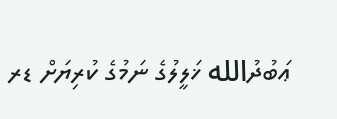ޢަބުދުالله ޚަލީލުގެ ނަމުގެ ކުރިޔަށް ޑރ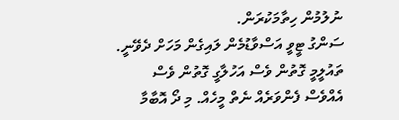ނުލުމުން ހިތާމަކުރަން.
ސަންގު ޓީވީ އަސްވާޑުމެން ލައިގެން މަހަށް ދެވޭނީ. ތައުލީމީ ގޮތުން ވެސް އަހުލާގީ ގޮތުން ވެސް އެއްވެސް ފެންވަރެއް ނެތް މީހެއް. މި ދޯ އޮބާމާ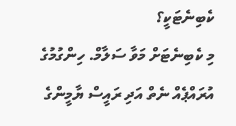ކެބިނެޓަކީ؟
މި ކެބިނެޓަށް މަވާ ސަލާމް. ހިންގުމުގެ އުރައްޕެއް ނެތް އަދި ރައީސް ޔާމީންގެ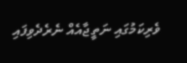ވެރިކަމުގައި ނަތީޖާއެއް ނެރެދެވިފައި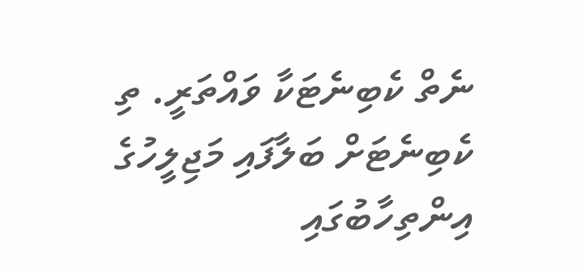ނެތް ކެބިނެޓަކާ ވައްތަރީ. ތި ކެބިނެޓަށް ބަލާފައި މަޖިލީހުގެ އިންތިހާބުގައި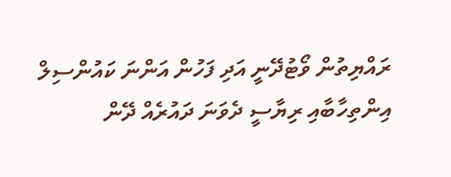ރައްޔިތުން ވޯޓުދޭނީ އަދި ފަހުން އަންނަ ކައުންސިލް އިންތިހާބާއި ރިޔާސީ ދެވަނަ ދައުރެއް ދޭން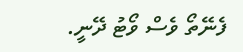ފެނޭތޯ ވެސް ވޯޓު ދޭނީ.